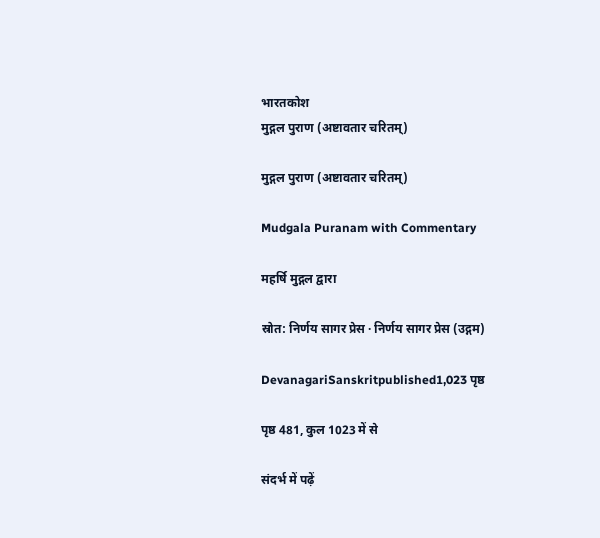भारतकोश
मुद्गल पुराण (अष्टावतार चरितम्)

मुद्गल पुराण (अष्टावतार चरितम्)

Mudgala Puranam with Commentary

महर्षि मुद्गल द्वारा

स्रोत: निर्णय सागर प्रेस · निर्णय सागर प्रेस (उद्गम)

DevanagariSanskritpublished1,023 पृष्ठ

पृष्ठ 481, कुल 1023 में से

संदर्भ में पढ़ें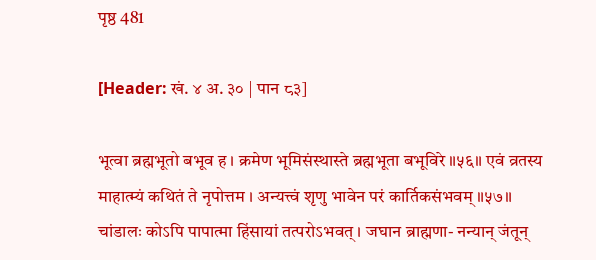पृष्ठ 481

[Header: खं. ४ अ. ३० | पान ८३]

भूत्वा ब्रह्मभूतो बभूव ह । क्रमेण भूमिसंस्थास्ते ब्रह्मभूता बभूविरे ॥५६॥ एवं व्रतस्य माहात्म्यं कथितं ते नृपोत्तम । अन्यत्त्वं शृणु भावेन परं कार्तिकसंभवम् ॥५७॥ चांडालः कोऽपि पापात्मा हिंसायां तत्परोऽभवत् । जघान ब्राह्मणा- नन्यान् जंतून्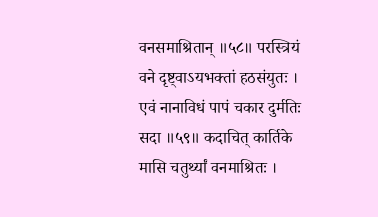वनसमाश्रितान् ॥५८॥ परस्त्रियं वने दृष्ट्वाऽयभक्तां हठसंयुतः । एवं नानाविधं पापं चकार दुर्मतिः सदा ॥५९॥ कदाचित् कार्तिके मासि चतुर्थ्यां वनमाश्रितः ।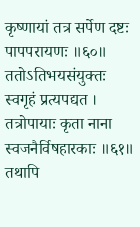कृष्णायां तत्र सर्पेण दष्टः पापपरायणः ॥६०॥ ततोऽतिभयसंयुक्तः स्वगृहं प्रत्यपद्यत । तत्रोपायाः कृता नाना स्वजनैर्विषहारकाः ॥६१॥ तथापि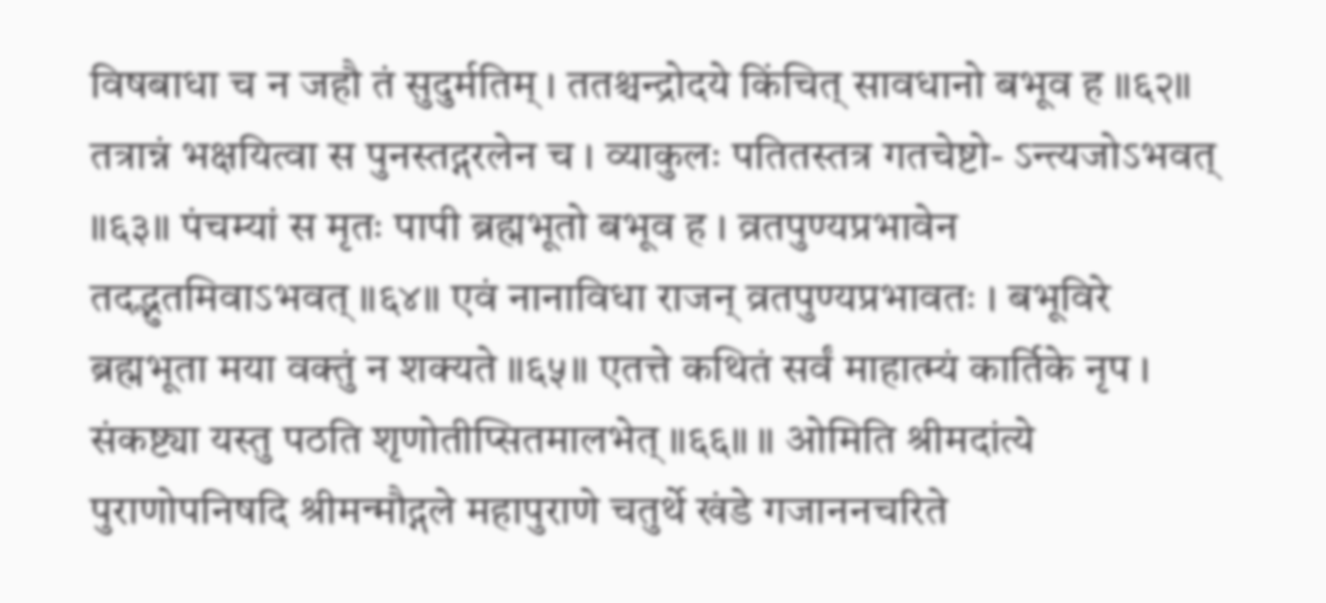विषबाधा च न जहौ तं सुदुर्मतिम् । ततश्चन्द्रोदये किंचित् सावधानो बभूव ह ॥६२॥ तत्रान्नं भक्षयित्वा स पुनस्तद्गरलेन च । व्याकुलः पतितस्तत्र गतचेष्टो- ऽन्त्यजोऽभवत् ॥६३॥ पंचम्यां स मृतः पापी ब्रह्मभूतो बभूव ह । व्रतपुण्यप्रभावेन तदद्भुतमिवाऽभवत् ॥६४॥ एवं नानाविधा राजन् व्रतपुण्यप्रभावतः । बभूविरे ब्रह्मभूता मया वक्तुं न शक्यते ॥६५॥ एतत्ते कथितं सर्वं माहात्म्यं कार्तिके नृप । संकष्ट्या यस्तु पठति शृणोतीप्सितमालभेत् ॥६६॥ ॥ ओमिति श्रीमदांत्ये पुराणोपनिषदि श्रीमन्मौद्गले महापुराणे चतुर्थे खंडे गजाननचरिते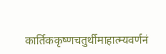कार्तिककृष्णचतुर्थीमाहात्म्यवर्णनं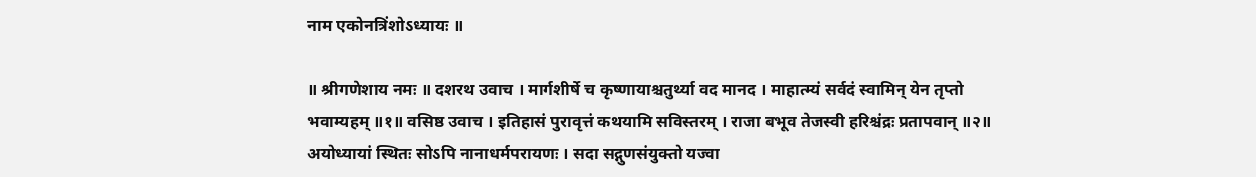नाम एकोनत्रिंशोऽध्यायः ॥

॥ श्रीगणेशाय नमः ॥ दशरथ उवाच । मार्गशीर्षे च कृष्णायाश्चतुर्थ्या वद मानद । माहात्म्यं सर्वदं स्वामिन् येन तृप्तो भवाम्यहम् ॥१॥ वसिष्ठ उवाच । इतिहासं पुरावृत्तं कथयामि सविस्तरम् । राजा बभूव तेजस्वी हरिश्चंद्रः प्रतापवान् ॥२॥ अयोध्यायां स्थितः सोऽपि नानाधर्मपरायणः । सदा सद्गुणसंयुक्तो यज्वा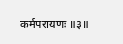कर्मपरायणः ॥३॥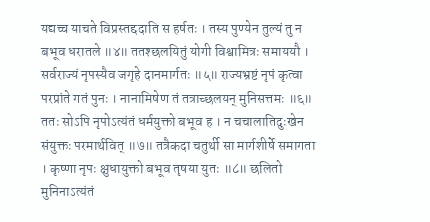यद्यच्च याचते विप्रस्तद्ददाति स हर्षतः । तस्य पुण्येन तुल्यं तु न बभूव धरातले ॥४॥ ततश्छलयितुं योगी विश्वामित्रः समाययौ । सर्वराज्यं नृपस्यैव जगृहे दानमार्गतः ॥५॥ राज्यभ्रष्टं नृपं कृत्वा परप्रांते गतं पुनः । नानामिषेण तं तत्राच्छलयन् मुनिसत्तमः ॥६॥ ततः सोऽपि नृपोऽत्यंतं धर्मयुक्तो बभूव ह । न चचालातिदुःखेन संयुक्तः परमार्थवित् ॥७॥ तत्रैकदा चतुर्थी सा मार्गशीर्षे समागता । कृष्णा नृपः क्षुधायुक्तो बभूव तृषया युतः ॥८॥ छलितो मुनिनाऽत्यंतं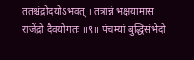ततश्चंद्रोदयोऽभवत् । तत्रान्नं भक्षयामास राजेंद्रो दैवयोगतः ॥९॥ पंचम्यां बुद्धिसंभेदो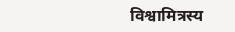विश्वामित्रस्य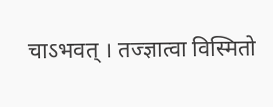चाऽभवत् । तज्ज्ञात्वा विस्मितो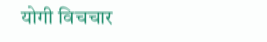योगी विचचार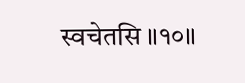स्वचेतसि ॥१०॥